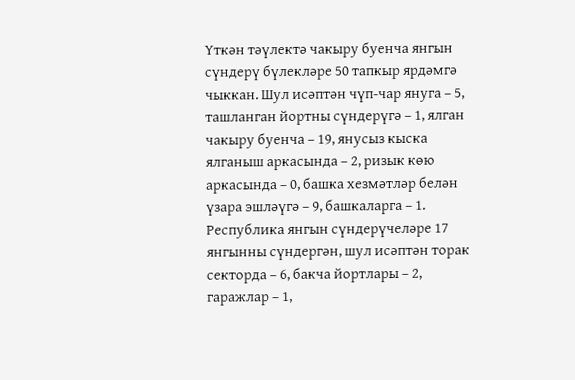Үткән тәүлектә чакыру буенча янгын сүндерү бүлекләре 50 тапкыр ярдәмгә чыккан. Шул исәптән чүп-чар януга – 5, ташланган йортны сүндерүгә – 1, ялган чакыру буенча – 19, янусыз кыска ялганыш аркасында – 2, ризык көю аркасында – 0, башка хезмәтләр белән үзара эшләүгә – 9, башкаларга – 1. Республика янгын сүндерүчеләре 17 янгынны сүндергән, шул исәптән торак секторда – 6, бакча йортлары – 2, гаражлар – 1,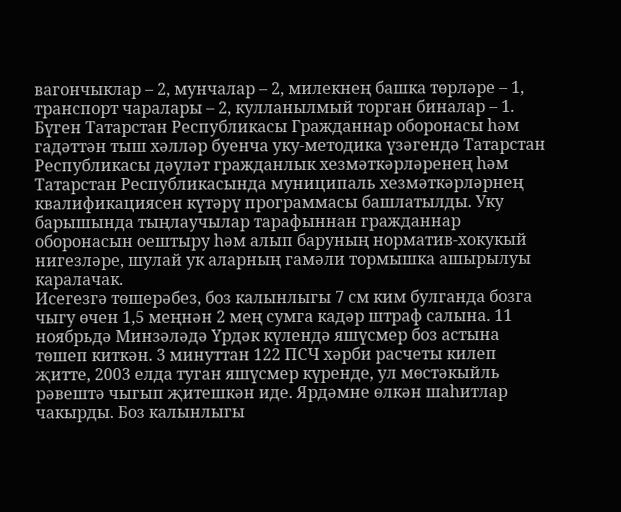вагончыклар – 2, мунчалар – 2, милекнең башка төрләре – 1, транспорт чаралары – 2, кулланылмый торган биналар – 1.
Бүген Татарстан Республикасы Гражданнар оборонасы һәм гадәттән тыш хәлләр буенча уку-методика үзәгендә Татарстан Республикасы дәүләт гражданлык хезмәткәрләренең һәм Татарстан Республикасында муниципаль хезмәткәрләрнең квалификациясен күтәрү программасы башлатылды. Уку барышында тыңлаучылар тарафыннан гражданнар оборонасын оештыру һәм алып баруның норматив-хокукый нигезләре, шулай ук аларның гамәли тормышка ашырылуы каралачак.
Исегезгә төшерәбез, боз калынлыгы 7 см ким булганда бозга чыгу өчен 1,5 меңнән 2 мең сумга кадәр штраф салына. 11 ноябрьдә Минзәләдә Үрдәк күлендә яшүсмер боз астына төшеп киткән. 3 минуттан 122 ПСЧ хәрби расчеты килеп җитте, 2003 елда туган яшүсмер күренде, ул мөстәкыйль рәвештә чыгып җитешкән иде. Ярдәмне өлкән шаһитлар чакырды. Боз калынлыгы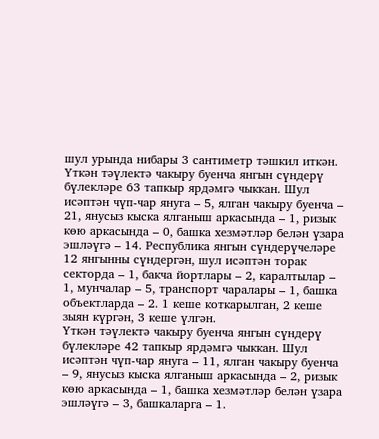шул урында нибары 3 сантиметр тәшкил иткән.
Үткән тәүлектә чакыру буенча янгын сүндерү бүлекләре 63 тапкыр ярдәмгә чыккан. Шул исәптән чүп-чар януга – 5, ялган чакыру буенча – 21, янусыз кыска ялганыш аркасында – 1, ризык көю аркасында – 0, башка хезмәтләр белән үзара эшләүгә – 14. Республика янгын сүндерүчеләре 12 янгынны сүндергән, шул исәптән торак секторда – 1, бакча йортлары – 2, каралтылар – 1, мунчалар – 5, транспорт чаралары – 1, башка объектларда – 2. 1 кеше коткарылган, 2 кеше зыян күргән, 3 кеше үлгән.
Үткән тәүлектә чакыру буенча янгын сүндерү бүлекләре 42 тапкыр ярдәмгә чыккан. Шул исәптән чүп-чар януга – 11, ялган чакыру буенча – 9, янусыз кыска ялганыш аркасында – 2, ризык көю аркасында – 1, башка хезмәтләр белән үзара эшләүгә – 3, башкаларга – 1.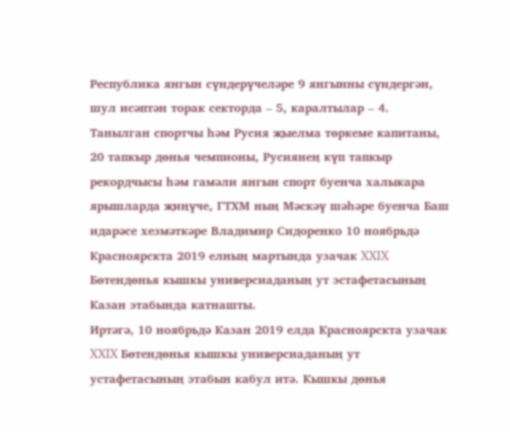Республика янгын сүндерүчеләре 9 янгынны сүндергән, шул исәптән торак секторда – 5, каралтылар – 4.
Танылган спортчы һәм Русия җыелма төркеме капитаны, 20 тапкыр дөнья чемпионы, Русиянең күп тапкыр рекордчысы һәм гамәли янгын спорт буенча халыкара ярышларда җиңүче, ГТХМ ның Мәскәү шәһәре буенча Баш идарәсе хезмәткәре Владимир Сидоренко 10 ноябрьдә Красноярскта 2019 елның мартында узачак XXIX Бөтендөнья кышкы универсиаданың ут эстафетасының Казан этабында катнашты.
Иртәгә, 10 ноябрьдә Казан 2019 елда Красноярскта узачак XXIX Бөтендөнья кышкы универсиаданың ут устафетасының этабын кабул итә. Кышкы дөнья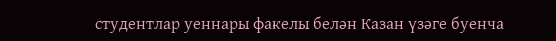студентлар уеннары факелы белән Казан үзәге буенча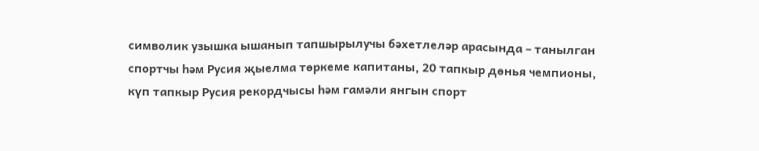символик узышка ышанып тапшырылучы бәхетлеләр арасында – танылган спортчы һәм Русия җыелма төркеме капитаны, 20 тапкыр дөнья чемпионы, күп тапкыр Русия рекордчысы һәм гамәли янгын спорт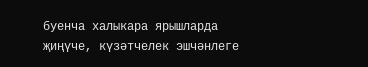буенча халыкара ярышларда җиңүче, күзәтчелек эшчәнлеге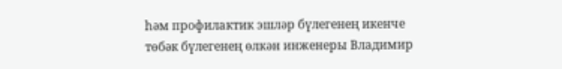һәм профилактик эшләр бүлегенең икенче төбәк бүлегенең өлкән инженеры Владимир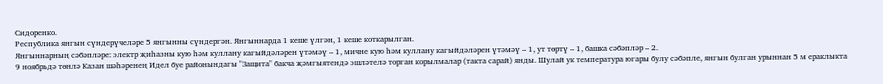Сидоренко.
Республика янгын сүндерүчеләре 5 янгынны сүндергән. Янгыннарда 1 кеше үлгән, 1 кеше коткарылган.
Янгыннарның сәбәпләре: электр җиһазны кую һәм куллану кагыйдәләрен үтәмәү – 1, мичне кую һәм куллану кагыйдәләрен үтәмәү – 1, ут төртү – 1, башка сәбәпләр – 2.
9 ноябрьдә төнлә Казан шәһәренең Идел буе районындагы "Защита" бакча җәмгыятендә эшләтелә торган корылмалар (такта сарай) янды. Шулай ук температура югары булу сәбәпле, янгын булган урыннан 5 м ераклыкта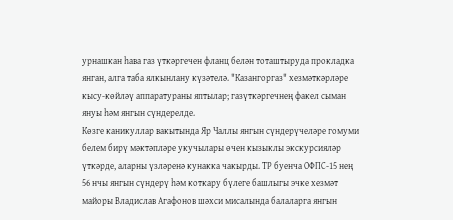урнашкан һава газ үткәргечен фланц белән тоташтыруда прокладка янган, алга таба ялкынлану күзәтелә. "Казангоргаз" хезмәткәрләре кысу-көйләү аппаратураны яптылар; газүткәргечнең факел сыман януы һәм янгын сүндерелде.
Көзге каникуллар вакытында Яр Чаллы янгын сүндерүчеләре гомуми белем бирү мәктәпләре укучылары өчен кызыклы экскурсияләр үткәрде, аларны үзләренә кунакка чакырды. ТР буенча ОФПС-15 нең 56 нчы янгын сүндерү һәм коткару бүлеге башлыгы эчке хезмәт майоры Владислав Агафонов шәхси мисалында балаларга янгын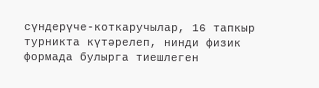сүндерүче-коткаручылар, 16 тапкыр турникта күтәрелеп, нинди физик формада булырга тиешлеген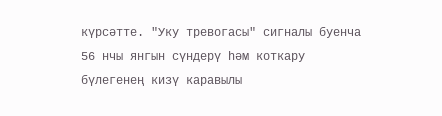күрсәтте. "Уку тревогасы" сигналы буенча 56 нчы янгын сүндерү һәм коткару бүлегенең кизү каравылы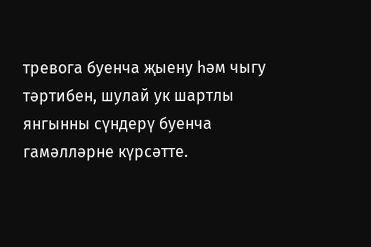тревога буенча җыену һәм чыгу тәртибен, шулай ук шартлы янгынны сүндерү буенча гамәлләрне күрсәтте.